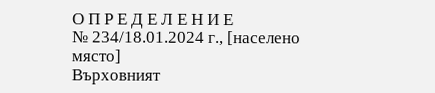О П Р Е Д Е Л Е Н И Е
№ 234/18.01.2024 г., [населено място]
Върховният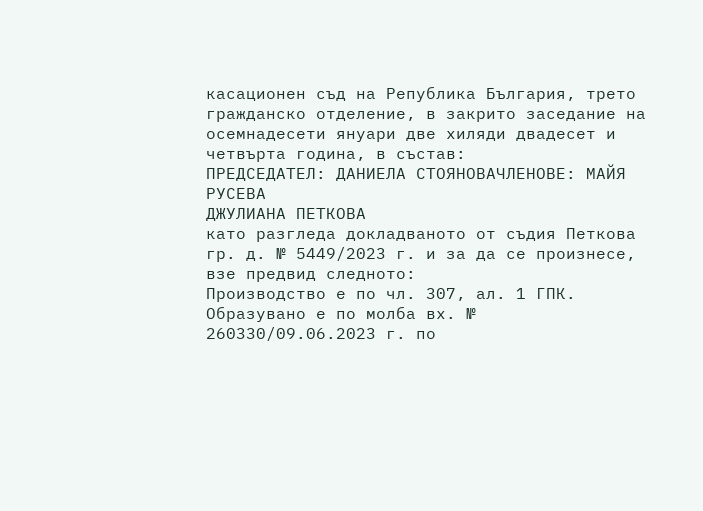касационен съд на Република България, трето гражданско отделение, в закрито заседание на осемнадесети януари две хиляди двадесет и четвърта година, в състав:
ПРЕДСЕДАТЕЛ: ДАНИЕЛА СТОЯНОВАЧЛЕНОВЕ: МАЙЯ РУСЕВА
ДЖУЛИАНА ПЕТКОВА
като разгледа докладваното от съдия Петкова гр. д. № 5449/2023 г. и за да се произнесе, взе предвид следното:
Производство е по чл. 307, ал. 1 ГПК.
Образувано е по молба вх. № 260330/09.06.2023 г. по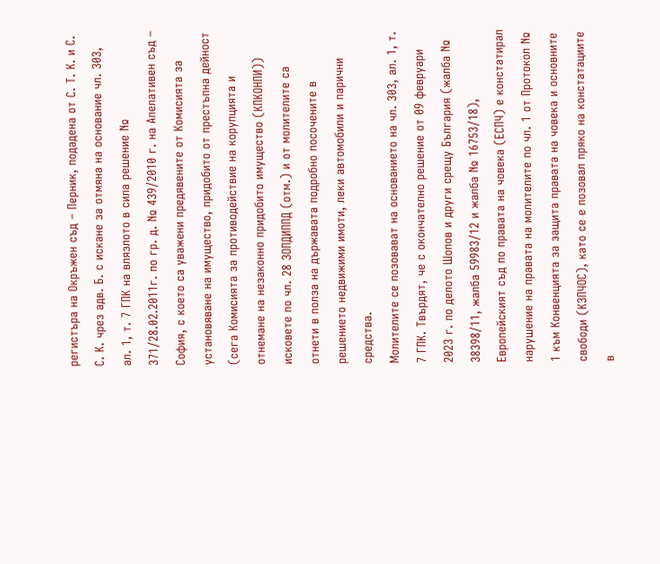регистъра на Окръжен съд – Перник, подадена от С. Т. К. и С. С. К. чрез адв. Б. с искане за отмяна на основание чл. 303, ал. 1, т. 7 ГПК на влязлото в сила решение № 371/28.02.2011г. по гр. д. № 439/2010 г. на Апелативен съд – София, с което са уважени предявените от Комисията за установяване на имущество, придобито от престъпна дейност (сега Комисията за противодействие на корупцията и отнемане на незаконно придобито имущество (КПКОНПИ)) исковете по чл. 28 ЗОПДИППД (отм.) и от молителите са отнети в полза на държавата подробно посочените в решението недвижими имоти, леки автомобили и парични средства.
Молителите се позовават на основанието на чл. 303, ал. 1, т. 7 ГПК. Твърдят, че с окончателно решение от 09 февруари 2023 г. по делото Шопов и други срещу България (жалба № 38398/11, жалба 59983/12 и жалба № 16753/18), Европейският съд по правата на човека (ЕСПЧ) е констатирал нарушение на правата на молителите по чл. 1 от Протокол № 1 към Конвенцията за защита правата на човека и основните свободи (КЗПЧОС), като се е позовал пряко на констатациите в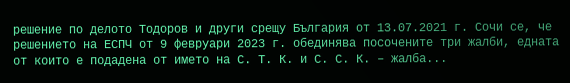решение по делото Тодоров и други срещу България от 13.07.2021 г. Сочи се, че решението на ЕСПЧ от 9 февруари 2023 г. обединява посочените три жалби, едната от които е подадена от името на С. Т. К. и С. С. К. – жалба...